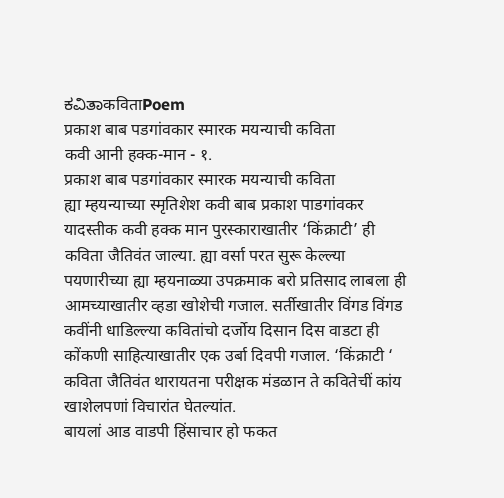ಕವಿತಾकविताPoem
प्रकाश बाब पडगांवकार स्मारक मयन्याची कविता
कवी आनी हक्क-मान - १.
प्रकाश बाब पडगांवकार स्मारक मयन्याची कविता
ह्या म्हयन्याच्या स्मृतिशेश कवी बाब प्रकाश पाडगांवकर यादस्तीक कवी हक्क मान पुरस्काराखातीर ‘किंक्राटी’ ही कविता जैतिवंत जाल्या. ह्या वर्सा परत सुरू केल्ल्या पयणारीच्या ह्या म्हयनाळ्या उपक्रमाक बरो प्रतिसाद लाबला ही आमच्याखातीर व्हडा खोशेची गजाल. सर्तीखातीर विंगड विंगड कवींनी धाडिल्ल्या कवितांचो दर्जोय दिसान दिस वाडटा ही कोंकणी साहित्याखातीर एक उर्बा दिवपी गजाल. ‘किंक्राटी ‘ कविता जैतिवंत थारायतना परीक्षक मंडळान ते कवितेचीं कांय खाशेलपणां विचारांत घेतल्यांत.
बायलां आड वाडपी हिंसाचार हो फकत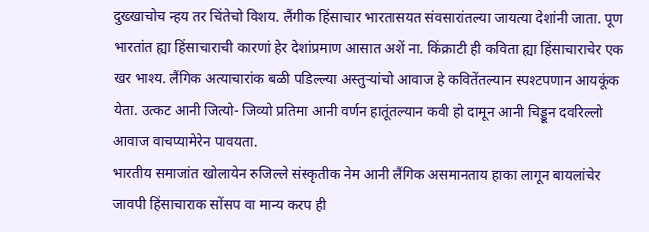दुख्खाचोच न्हय तर चिंतेचो विशय. लैंगीक हिंसाचार भारतासयत संवसारांतल्या जायत्या देशांनी जाता. पूण भारतांत ह्या हिंसाचाराची कारणां हेर देशांप्रमाण आसात अशें ना. किंक्राटी ही कविता ह्या हिंसाचाराचेर एक खर भाश्य. लैंगिक अत्याचारांक बळी पडिल्ल्या अस्तुऱ्यांचो आवाज हे कवितेंतल्यान स्पश्टपणान आयकूंक येता. उत्कट आनी जित्यो- जिव्यो प्रतिमा आनी वर्णन हातूंतल्यान कवी हो दामून आनी चिड्डून दवरिल्लो आवाज वाचप्यामेरेन पावयता.
भारतीय समाजांत खोलायेन रुजिल्ले संस्कृतीक नेम आनी लैंगिक असमानताय हाका लागून बायलांचेर जावपी हिंसाचाराक सोंसप वा मान्य करप ही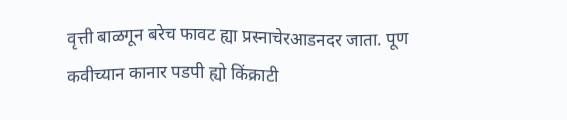वृत्ती बाळगून बरेच फावट ह्या प्रस्नाचेरआडनदर जाता. पूण कवीच्यान कानार पडपी ह्यो किंक्राटी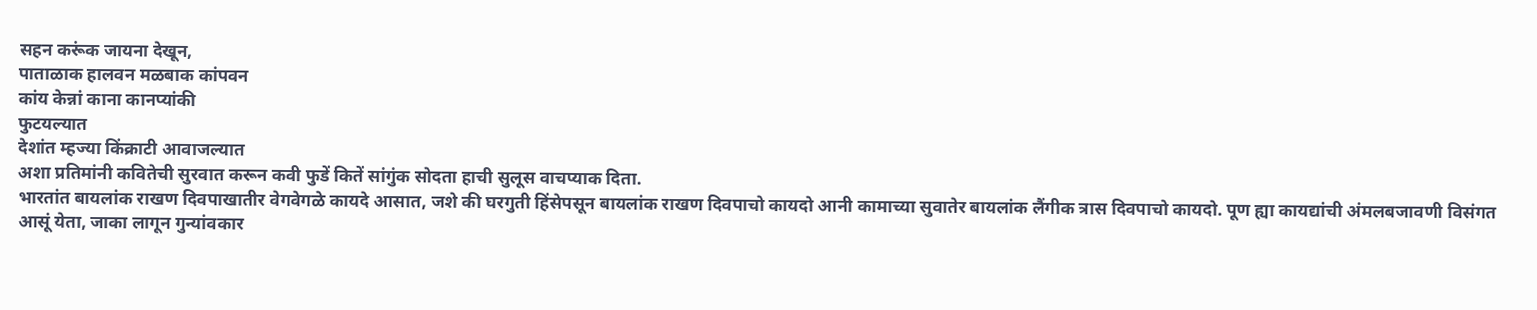सहन करूंक जायना देखून,
पाताळाक हालवन मळबाक कांपवन
कांय केन्नां काना कानप्यांकी
फुटयल्यात
देशांत म्हज्या किंक्राटी आवाजल्यात
अशा प्रतिमांनी कवितेची सुरवात करून कवी फुडें कितें सांगुंक सोदता हाची सुलूस वाचप्याक दिता.
भारतांत बायलांक राखण दिवपाखातीर वेगवेगळे कायदे आसात, जशे की घरगुती हिंसेपसून बायलांक राखण दिवपाचो कायदो आनी कामाच्या सुवातेर बायलांक लैंगीक त्रास दिवपाचो कायदो. पूण ह्या कायद्यांची अंमलबजावणी विसंगत आसूं येता, जाका लागून गुन्यांवकार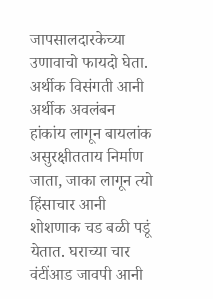जापसालदारकेच्या उणावाचो फायदो घेता. अर्थीक विसंगती आनी अर्थीक अवलंबन हांकांय लागून बायलांक असुरक्षीतताय निर्माण जाता, जाका लागून त्यो हिंसाचार आनी शोशणाक चड बळी पडूं येतात. घराच्या चार वंटींआड जावपी आनी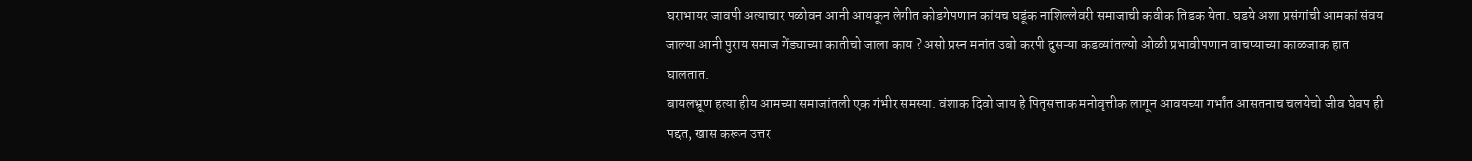घराभायर जावपी अत्याचार पळोवन आनी आयकून लेगीत कोडगेपणान कांयच घडूंक नाशिल्लेवरी समाजाची कवीक तिडक येता. घडये अशा प्रसंगांची आमकां संवय जाल्या आनी पुराय समाज गेंड्याच्या कातीचो जाला काय ? असो प्रस्न मनांत उबो करपी दुसऱ्या कडव्यांतल्यो ओळी प्रभावीपणान वाचप्याच्या काळजाक हात घालतात.
बायलभ्रूण हत्या हीय आमच्या समाजांतली एक गंभीर समस्या. वंशाक दिवो जाय हे पितृसत्ताक मनोवृत्तीक लागून आवयच्या गर्भांत आसतनाच चलयेचो जीव घेवप ही पद्दत, खास करून उत्तर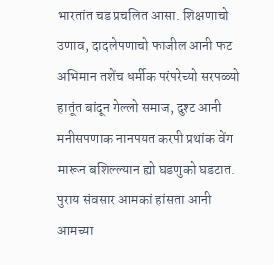भारतांत चड प्रचलित आसा. शिक्षणाचो उणाव, दादलेपणाचो फाजील आनी फट अभिमान तशेंच धर्मीक परंपरेच्यो सरपळ्यो हातूंत बांदून गेल्लो समाज, दुश्ट आनी मनीसपणाक नानपयत करपी प्रथांक वेंग मारून बशिल्ल्यान ह्यो घडणुको घडटात. पुराय संवसार आमकां हांसता आनी आमच्या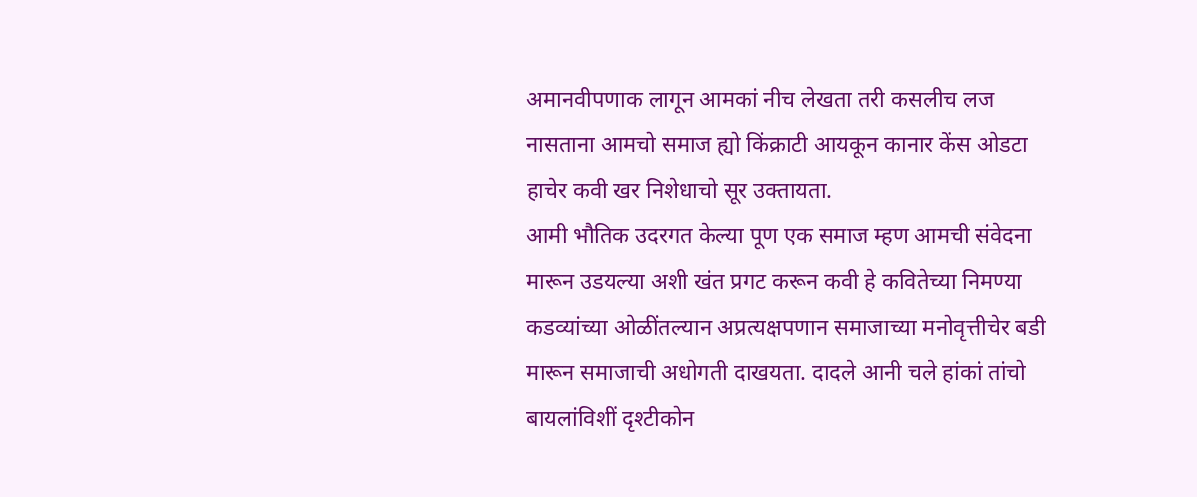अमानवीपणाक लागून आमकां नीच लेखता तरी कसलीच लज नासताना आमचो समाज ह्यो किंक्राटी आयकून कानार केंस ओडटा हाचेर कवी खर निशेधाचो सूर उक्तायता.
आमी भौतिक उदरगत केल्या पूण एक समाज म्हण आमची संवेदना मारून उडयल्या अशी खंत प्रगट करून कवी हे कवितेच्या निमण्या कडव्यांच्या ओळींतल्यान अप्रत्यक्षपणान समाजाच्या मनोवृत्तीचेर बडी मारून समाजाची अधोगती दाखयता. दादले आनी चले हांकां तांचो बायलांविशीं दृश्टीकोन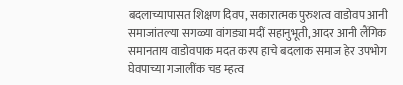बदलाच्यापासत शिक्षण दिवप, सकारात्मक पुरुशत्व वाडोवप आनी समाजांतल्या सगळ्या वांगड्या मदीं सहानुभूती, आदर आनी लैंगिक समानताय वाडोवपाक मदत करप हाचे बदलाक समाज हेर उपभोग घेवपाच्या गजालींक चड म्हत्व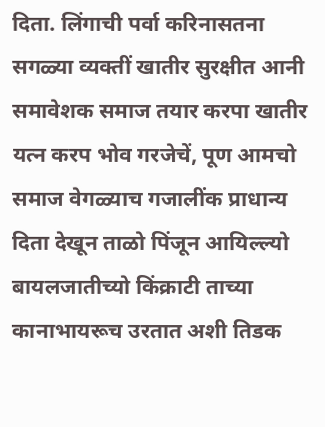दिता. लिंगाची पर्वा करिनासतना सगळ्या व्यक्तीं खातीर सुरक्षीत आनी समावेशक समाज तयार करपा खातीर यत्न करप भोव गरजेचें, पूण आमचो समाज वेगळ्याच गजालींक प्राधान्य दिता देखून ताळो पिंजून आयिल्ल्यो बायलजातीच्यो किंक्राटी ताच्या कानाभायरूच उरतात अशी तिडक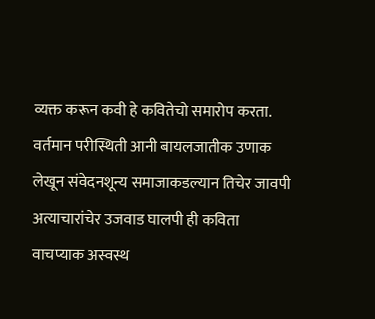व्यक्त करून कवी हे कवितेचो समारोप करता.
वर्तमान परीस्थिती आनी बायलजातीक उणाक लेखून संवेदनशून्य समाजाकडल्यान तिचेर जावपी अत्याचारांचेर उजवाड घालपी ही कविता वाचप्याक अस्वस्थ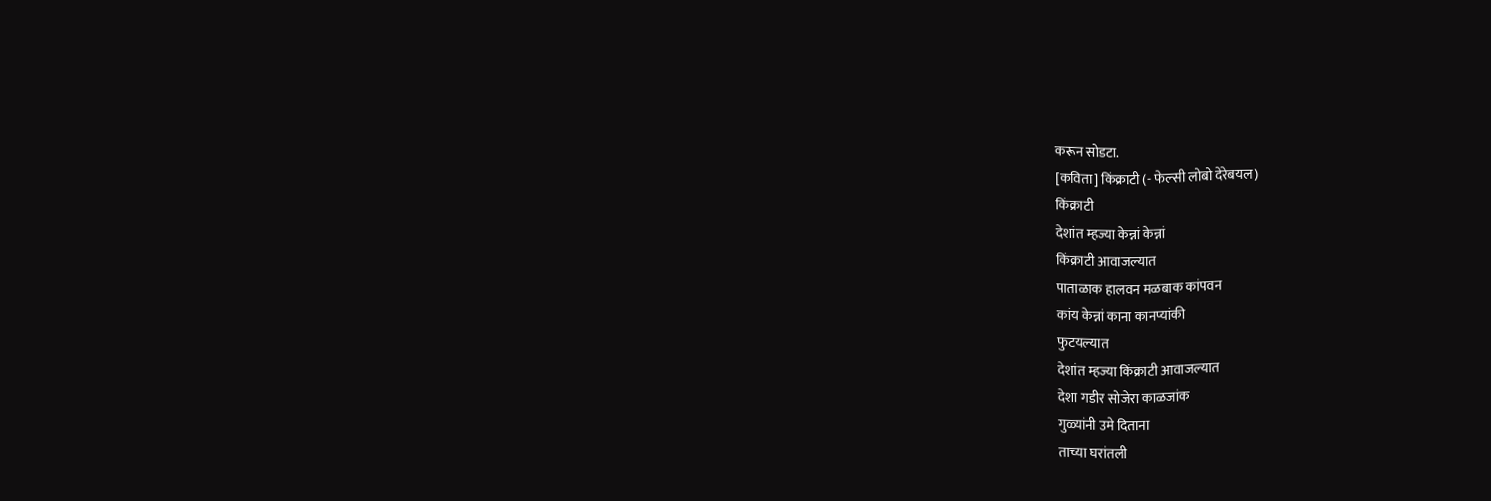करून सोडटा.
[कविता] किंक्राटी (- फेल्सी लोबो देरेबयल)
किंक्राटी
देशांत म्हज्या केन्नां केन्नां
किंक्राटी आवाजल्यात
पाताळाक हालवन मळबाक कांपवन
कांय केन्नां काना कानप्यांकी
फुटयल्यात
देशांत म्हज्या किंक्राटी आवाजल्यात
देशा गडीर सोजेरा काळजांक
गुळ्यांनी उमे दिताना
ताच्या घरांतली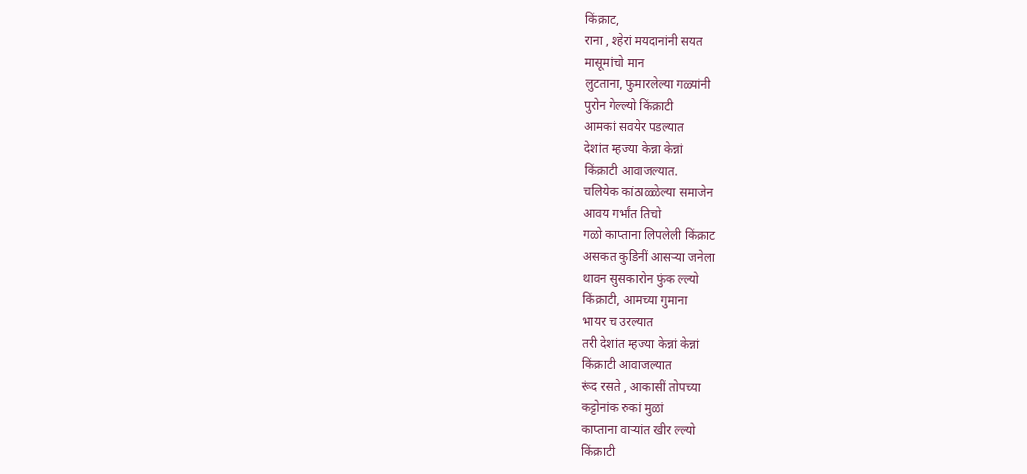किंक्राट,
राना , श्हेरां मयदानांनी सयत
मासूमांचो मान
लुटताना, फुमारलेल्या गळ्यांनी
पुरोन गेल्ल्यो किंक्राटी
आमकां सवयेर पडल्यात
देशांत म्हज्या केन्ना केन्नां
किंक्राटी आवाजल्यात.
चलियेक कांठाळ्ळेल्या समाजेन
आवय गर्भांत तिचो
गळो काप्ताना लिपलेली किंक्राट
असकत कुडिनीं आसऱ्या जनेला
थावन सुसकारोन फुंक ल्ल्यो
किंक्राटी, आमच्या गुमाना
भायर च उरल्यात
तरी देशांत म्हज्या केन्नां केन्नां
किंक्राटी आवाजल्यात
रूंद रसते , आकासीं तोपच्या
कट्टोनांक रुकां मुळां
काप्ताना वाऱ्यांत खीर ल्ल्यो
किंक्राटी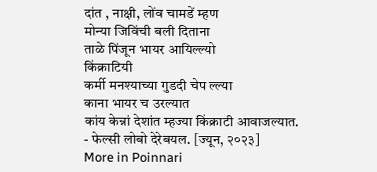दांत , नाक्षी, लोंव चामडें म्हण
मोन्या जिविंची बली दिताना
ताळे पिंजून भायर आयिल्ल्यो
किंक्राटियी
कर्मी मनश्याच्या गुडदी चेप ल्ल्या
काना भायर च उरल्यात
कांय केन्नां देशांत म्हज्या किंक्राटी आवाजल्यात.
- फेल्सी लोबो देरेबयल. [ज्यून, २०२३]
More in Poinnari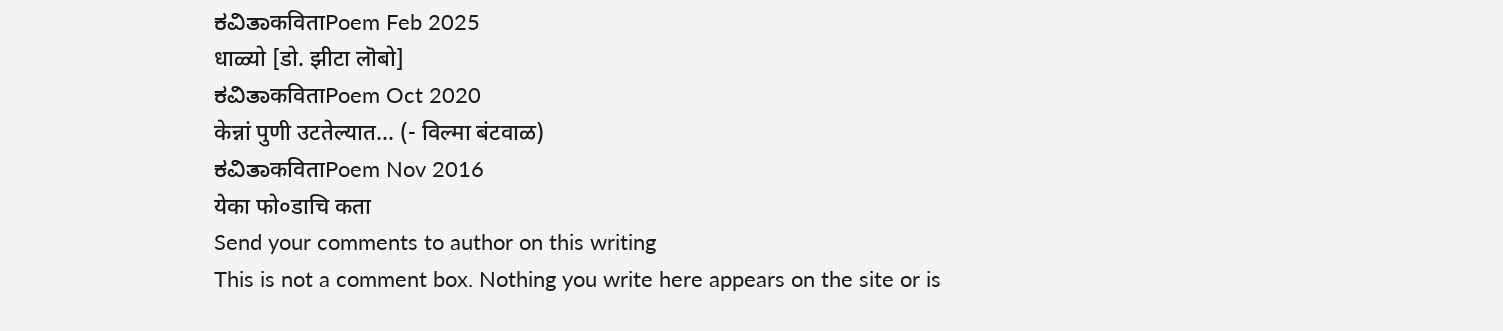ಕವಿತಾकविताPoem Feb 2025
धाळ्यो [डो. झीटा लॊबो]
ಕವಿತಾकविताPoem Oct 2020
केन्नां पुणी उटतेल्यात... (- विल्मा बंटवाळ)
ಕವಿತಾकविताPoem Nov 2016
येका फो०डाचि कता
Send your comments to author on this writing
This is not a comment box. Nothing you write here appears on the site or is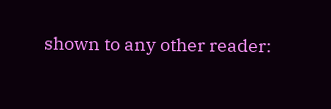shown to any other reader: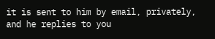it is sent to him by email, privately, and he replies to you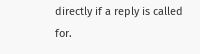directly if a reply is called for.